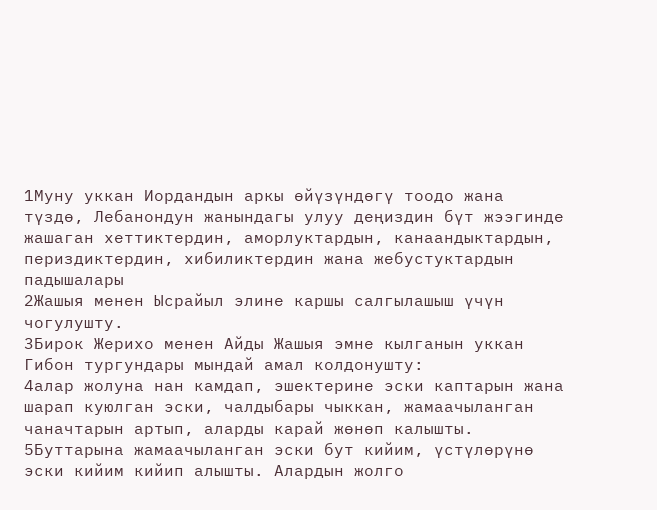1Муну уккан Иордандын аркы өйүзүндөгү тоодо жана түздө, Лебанондун жанындагы улуу деңиздин бүт жээгинде жашаган хеттиктердин, аморлуктардын, канаандыктардын, периздиктердин, хибиликтердин жана жебустуктардын падышалары
2Жашыя менен Ысрайыл элине каршы салгылашыш үчүн чогулушту.
3Бирок Жерихо менен Айды Жашыя эмне кылганын уккан Гибон тургундары мындай амал колдонушту:
4алар жолуна нан камдап, эшектерине эски каптарын жана шарап куюлган эски, чалдыбары чыккан, жамаачыланган чаначтарын артып, аларды карай жөнөп калышты.
5Буттарына жамаачыланган эски бут кийим, үстүлөрүнө эски кийим кийип алышты. Алардын жолго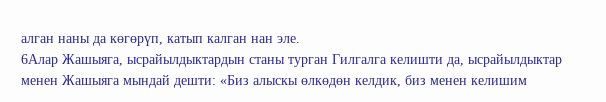алган наны да көгөрүп, катып калган нан эле.
6Алар Жашыяга, ысрайылдыктардын станы турган Гилгалга келишти да, ысрайылдыктар менен Жашыяга мындай дешти: «Биз алыскы өлкөдөн келдик, биз менен келишим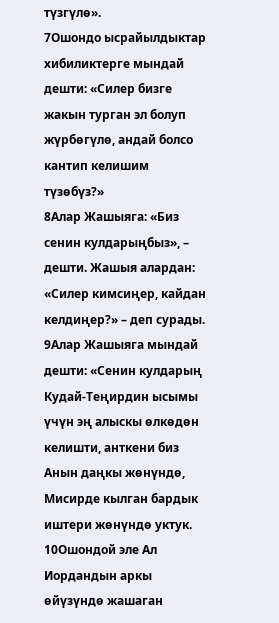түзгүлө».
7Ошондо ысрайылдыктар хибиликтерге мындай дешти: «Силер бизге жакын турган эл болуп жүрбөгүлө, андай болсо кантип келишим түзөбүз?»
8Алар Жашыяга: «Биз сенин кулдарыңбыз», – дешти. Жашыя алардан: «Силер кимсиңер, кайдан келдиңер?» – деп сурады.
9Алар Жашыяга мындай дешти: «Сенин кулдарың Кудай-Теңирдин ысымы үчүн эң алыскы өлкөдөн келишти, анткени биз Анын даңкы жөнүндө, Мисирде кылган бардык иштери жөнүндө уктук.
10Ошондой эле Ал Иордандын аркы өйүзүндө жашаган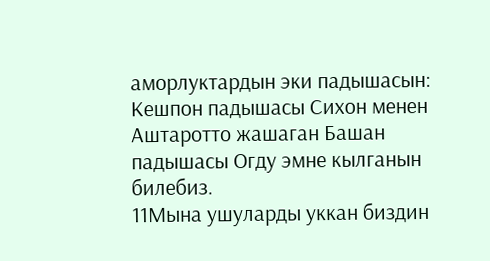аморлуктардын эки падышасын: Кешпон падышасы Сихон менен Аштаротто жашаган Башан падышасы Огду эмне кылганын билебиз.
11Мына ушуларды уккан биздин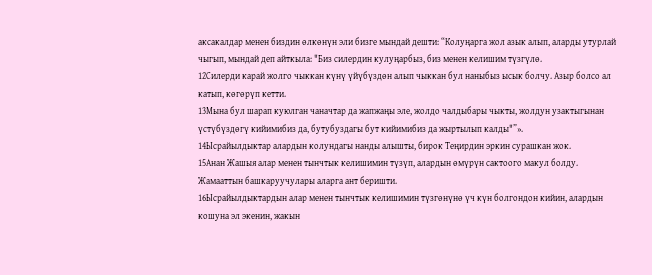аксакалдар менен биздин өлкөнүн эли бизге мындай дешти: “Колуңарга жол азык алып, аларды утурлай чыгып, мындай деп айткыла: "Биз силердин кулуңарбыз, биз менен келишим түзгүлө.
12Силерди карай жолго чыккан күнү үйүбүздөн алып чыккан бул наныбыз ысык болчу. Азыр болсо ал катып, көгөрүп кетти.
13Мына бул шарап куюлган чаначтар да жапжаңы эле, жолдо чалдыбары чыкты, жолдун узактыгынан үстүбүздөгү кийимибиз да, бутубуздагы бут кийимибиз да жыртылып калды"”».
14Ысрайылдыктар алардын колундагы нанды алышты, бирок Теңирдин эркин сурашкан жок.
15Анан Жашыя алар менен тынчтык келишимин түзүп, алардын өмүрүн сактоого макул болду. Жамааттын башкаруучулары аларга ант беришти.
16Ысрайылдыктардын алар менен тынчтык келишимин түзгөнүнө үч күн болгондон кийин, алардын кошуна эл экенин, жакын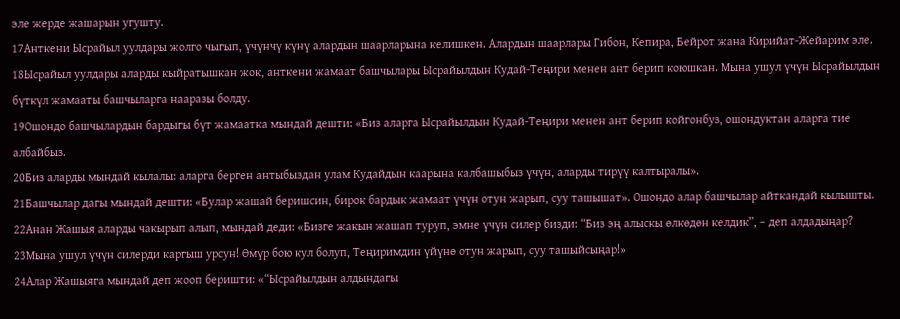эле жерде жашарын угушту.
17Анткени Ысрайыл уулдары жолго чыгып, үчүнчү күнү алардын шаарларына келишкен. Алардын шаарлары Гибон, Кепира, Бейрот жана Кирийат-Жейарим эле.
18Ысрайыл уулдары аларды кыйратышкан жок, анткени жамаат башчылары Ысрайылдын Кудай-Теңири менен ант берип коюшкан. Мына ушул үчүн Ысрайылдын бүткүл жамааты башчыларга нааразы болду.
19Ошондо башчылардын бардыгы бүт жамаатка мындай дешти: «Биз аларга Ысрайылдын Кудай-Теңири менен ант берип койгонбуз, ошондуктан аларга тие албайбыз.
20Биз аларды мындай кылалы: аларга берген антыбыздан улам Кудайдын каарына калбашыбыз үчүн, аларды тирүү калтыралы».
21Башчылар дагы мындай дешти: «Булар жашай беришсин, бирок бардык жамаат үчүн отун жарып, суу ташышат». Ошондо алар башчылар айткандай кылышты.
22Анан Жашыя аларды чакырып алып, мындай деди: «Бизге жакын жашап туруп, эмне үчүн силер бизди: “Биз эң алыскы өлкөдөн келдик”, – деп алдадыңар?
23Мына ушул үчүн силерди каргыш урсун! Өмүр бою кул болуп, Теңиримдин үйүнө отун жарып, суу ташыйсыңар!»
24Алар Жашыяга мындай деп жооп беришти: «“Ысрайылдын алдындагы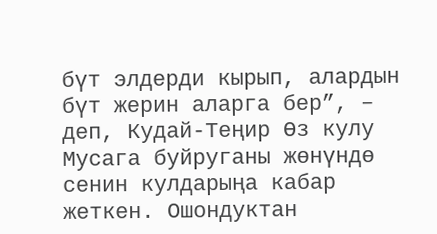бүт элдерди кырып, алардын бүт жерин аларга бер”, – деп, Кудай-Теңир Өз кулу Мусага буйруганы жөнүндө сенин кулдарыңа кабар жеткен. Ошондуктан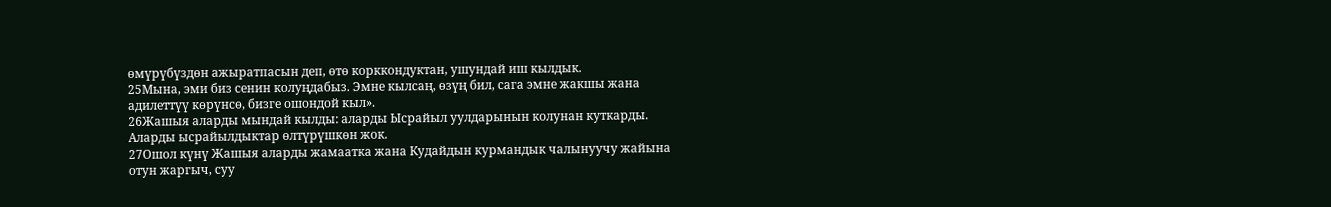өмүрүбүздөн ажыратпасын деп, өтө корккондуктан, ушундай иш кылдык.
25Мына, эми биз сенин колуңдабыз. Эмне кылсаң, өзүң бил, сага эмне жакшы жана адилеттүү көрүнсө, бизге ошондой кыл».
26Жашыя аларды мындай кылды: аларды Ысрайыл уулдарынын колунан куткарды. Аларды ысрайылдыктар өлтүрүшкөн жок.
27Ошол күнү Жашыя аларды жамаатка жана Кудайдын курмандык чалынуучу жайына отун жаргыч, суу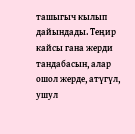ташыгыч кылып дайындады. Теңир кайсы гана жерди тандабасын, алар ошол жерде, атүгүл, ушул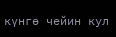күнгө чейин кул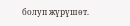болуп жүрүшөт.